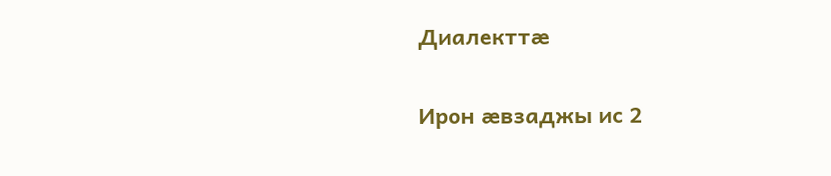Диалекттæ

Ирон æвзаджы ис 2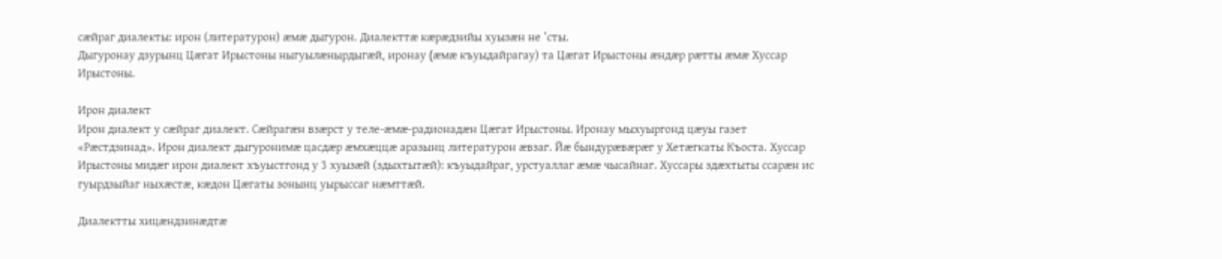сæйраг диалекты: ирон (литературон) æмæ дыгурон. Диалекттæ кæрæдзийы хуызæн не ’сты.
Дыгуронау дзурынц Цæгат Ирыстоны ныгуылæнырдыгæй, иронау (æмæ къуыдайрагау) та Цæгат Ирыстоны æндæр рæтты æмæ Хуссар Ирыстоны.

Ирон диалект
Ирон диалект у сæйраг диалект. Сæйрагæн взæрст у теле-æмæ-радионадæн Цæгат Ирыстоны. Иронау мыхуыргонд цæуы газет «Рæстдзинад». Ирон диалект дыгуронимæ цасдæр æмхæццæ аразынц литературон æвзаг. Йæ бындурæвæрæг у Хетæгкаты Къоста. Хуссар Ирыстоны мидæг ирон диалект хъуыстгонд у 3 хуызæй (здыхтытæй): къуыдайраг, урстуаллаг æмæ чысайнаг. Хуссары здæхтыты ссарæн ис гуырдзыйаг ныхæстæ, кæдон Цæгаты зонынц уырыссаг нæмттæй.

Диалектты хицæндзинæдтæ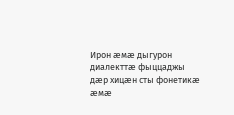Ирон æмæ дыгурон диалекттæ фыццаджы дæр хицæн сты фонетикæ æмæ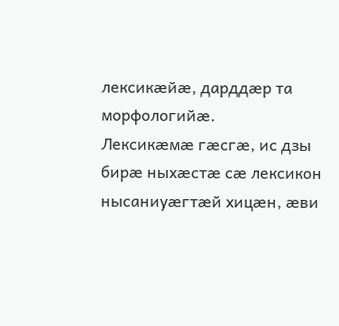лексикæйæ, дарддæр та морфологийæ.
Лексикæмæ гæсгæ, ис дзы бирæ ныхæстæ сæ лексикон нысаниуæгтæй хицæн, æви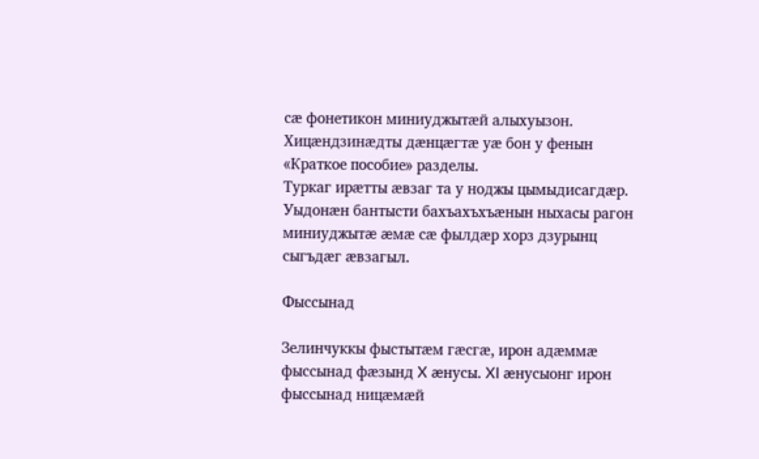сæ фонетикон миниуджытæй алыхуызон.
Хицæндзинæдты дæнцæгтæ уæ бон у фенын «Краткое пособие» разделы.
Туркаг ирæтты æвзаг та у ноджы цымыдисагдæр. Уыдонæн бантысти бахъахъхъæнын ныхасы рагон миниуджытæ æмæ сæ фылдæр хорз дзурынц сыгъдæг æвзагыл.

Фыссынад

Зелинчуккы фыстытæм гæсгæ, ирон адæммæ фыссынад фæзынд X æнусы. XI æнусыонг ирон фыссынад ницæмæй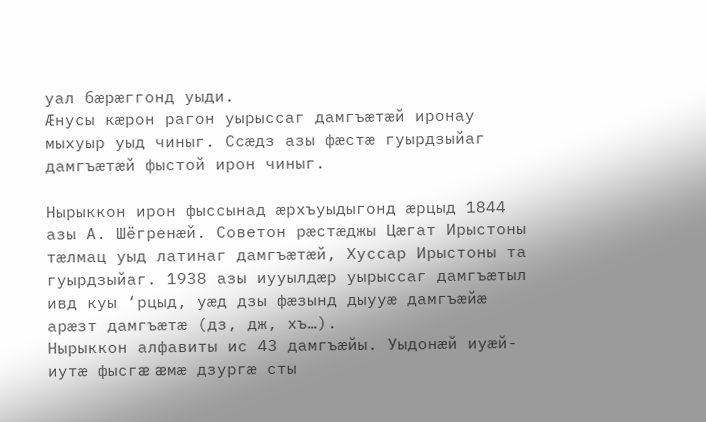уал бæрæггонд уыди.
Æнусы кæрон рагон уырыссаг дамгъæтæй иронау мыхуыр уыд чиныг. Ссæдз азы фæстæ гуырдзыйаг дамгъæтæй фыстой ирон чиныг.

Нырыккон ирон фыссынад æрхъуыдыгонд æрцыд 1844 азы А. Шёгренæй. Советон рæстæджы Цæгат Ирыстоны тæлмац уыд латинаг дамгъæтæй, Хуссар Ирыстоны та гуырдзыйаг. 1938 азы иууылдæр уырыссаг дамгъæтыл ивд куы ‘рцыд, уæд дзы фæзынд дыууæ дамгъæйæ арæзт дамгъæтæ (дз, дж, хъ…).
Нырыккон алфавиты ис 43 дамгъæйы. Уыдонæй иуæй-иутæ фысгæ æмæ дзургæ сты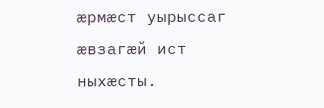æрмæст уырыссаг æвзагæй ист ныхæсты.